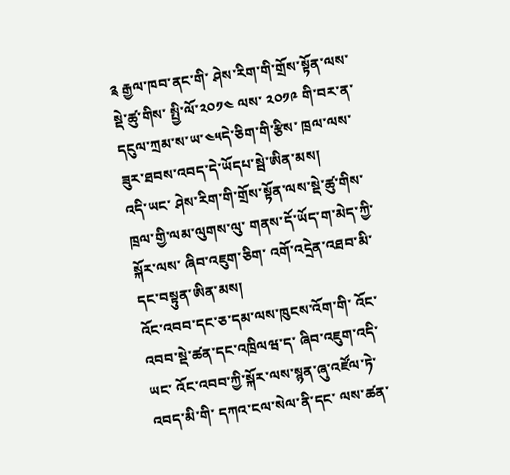༉ རྒྱལ་ཁབ་ནང་གི་ ཤེས་རིག་གི་གྲོས་སྟོན་ལས་སྡེ་ཚུ་གིས་ སྤྱི་ལོ་༢༠༡༤ ལས་ ༢༠༡༩ གི་བར་ན་ དངུལ་ཀྲམ་ས་ཡ་༤༥དེ་ཅིག་གི་རྩིས་ ཁྲལ་ལས་ཟུར་ཐབས་འབད་དེ་ཡོདཔ་སྦེ་ཨིན་མས།
འདི་ཡང་ ཤེས་རིག་གི་གྲོས་སྟོན་ལས་སྡེ་ཚུ་གིས་ ཁྲལ་གྱི་ལམ་ལུགས་ལུ་ གནས་དོ་ཡོད་ག་མེད་ཀྱི་སྐོར་ལས་ ཞིབ་འཇུག་ཅིག་ འགོ་འདྲེན་འཐབ་མི་དང་བསྟུན་ཨིན་མས།
འོང་འབབ་དང་ཅ་དམ་ལས་ཁུངས་འོག་གི་ འོང་འབབ་སྡེ་ཚན་དང་འཁྲིལཝ་ད་ ཞིབ་འཇུག་འདི་ཡང་ འོང་འབབ་ཀྱི་སྐོར་ལས་སྙན་ཞུ་འཛོལ་ཏེ་འབད་མི་གི་ དཀའ་ངལ་སེལ་ནི་དང་ ལས་ཚན་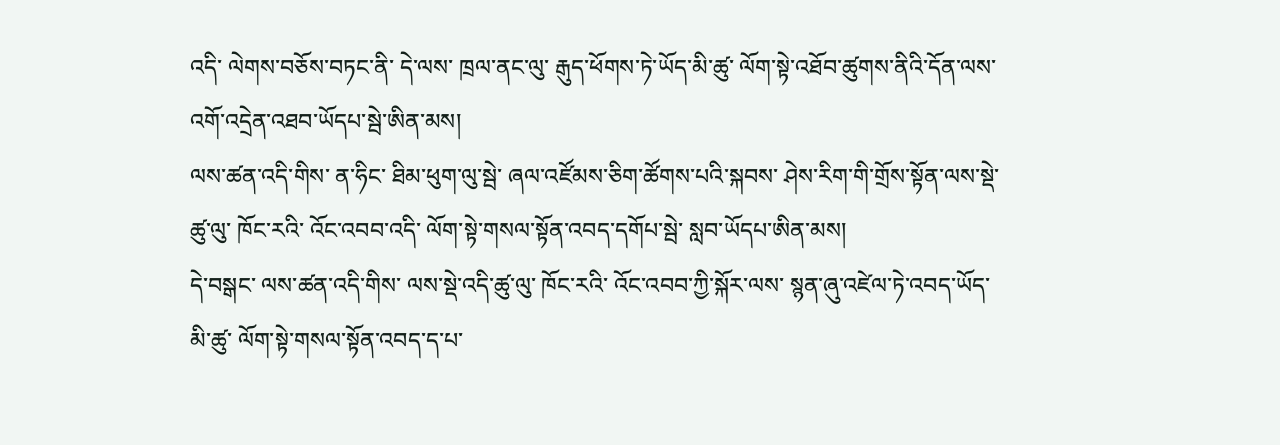འདི་ ལེགས་བཅོས་བཏང་ནི་ དེ་ལས་ ཁྲལ་ནང་ལུ་ རྒུད་ཕོགས་ཏེ་ཡོད་མི་ཚུ་ ལོག་སྟེ་འཐོབ་ཚུགས་ནིའི་དོན་ལས་ འགོ་འདྲེན་འཐབ་ཡོདཔ་སྦེ་ཨིན་མས།
ལས་ཚན་འདི་གིས་ ན་ཧིང་ ཐིམ་ཕུག་ལུ་སྦེ་ ཞལ་འཛོམས་ཅིག་ཚོགས་པའི་སྐབས་ ཤེས་རིག་གི་གྲོས་སྟོན་ལས་སྡེ་ཚུ་ལུ་ ཁོང་རའི་ འོང་འབབ་འདི་ ལོག་སྟེ་གསལ་སྟོན་འབད་དགོཔ་སྦེ་ སླབ་ཡོདཔ་ཨིན་མས།
དེ་བསྒང་ ལས་ཚན་འདི་གིས་ ལས་སྡེ་འདི་ཚུ་ལུ་ ཁོང་རའི་ འོང་འབབ་ཀྱི་སྐོར་ལས་ སྙན་ཞུ་འཛེལ་ཏེ་འབད་ཡོད་མི་ཚུ་ ལོག་སྟེ་གསལ་སྟོན་འབད་ད་པ་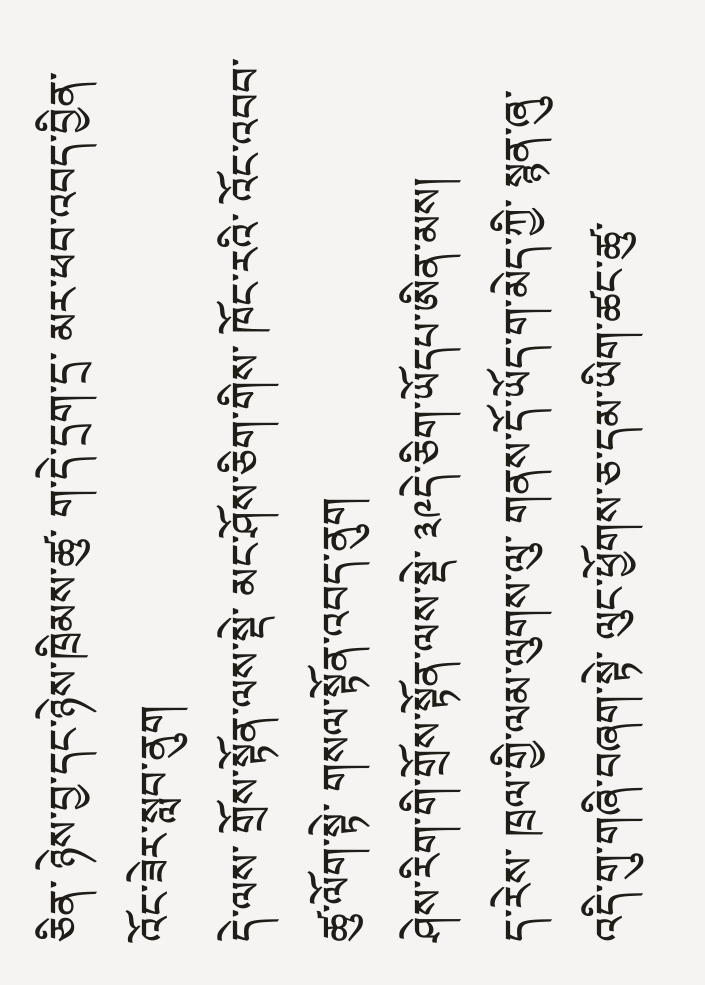ཅིན་ ཉེས་བྱ་དང་ཉེས་ཁྲིམས་ཚུ་ ག་དེ་དྲག་དྲ་ མར་ཕབ་འབད་བྱིན་འོང་ཟེར་སླབ་ནུག
དེ་ལས་ གྲོས་སྟོན་ལས་སྡེ་ མང་ཤོས་ཅིག་གིས་ ཁོང་རའི་ འོང་འབབ་ཚུ་ལོག་སྟེ་ གསལ་སྟོན་འབད་ནུག
ཤེས་རིག་གི་གྲོས་སྟོན་ལས་སྡེ་ ༣༩དེ་ཅིག་ཡོདཔ་ཨིན་མས།
ད་རེས་ ཁྲལ་གྱི་ལམ་ལུགས་ལུ་ གནས་དོ་ཡོད་ག་མེད་ཀྱི་ སྙན་ཞུ་འདི་གུ་གཞི་བཞག་སྟེ་ ལུང་ཕྱོགས་ཅ་དམ་ཡིག་ཚང་ཚུ་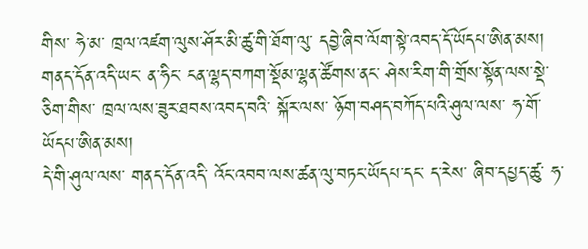གིས་ ཧེ་མ་ ཁྲལ་འཛག་ལུས་ཤོར་མི་ཚུ་གི་ཐོག་ལུ་ དབྱེ་ཞིབ་ལོག་སྟེ་འབད་དོ་ཡོདཔ་ཨིན་མས།
གནད་དོན་འདི་ཡང་ ན་ཧིང་ ངན་ལྷད་བཀག་སྡོམ་ལྷན་ཚོགས་ནང་ ཤེས་རིག་གི་གྲོས་སྟོན་ལས་སྡེ་ཅིག་གིས་ ཁྲལ་ལས་ཟུར་ཐབས་འབད་བའི་ སྐོར་ལས་ ཉོག་བཤད་བཀོད་པའི་ཤུལ་ལས་ ཧ་གོ་ཡོདཔ་ཨིན་མས།
དེ་གི་ཤུལ་ལས་ གནད་དོན་འདི་ འོང་འབབ་ལས་ཚན་ལུ་བཏང་ཡོདཔ་དང་ ད་རེས་ ཞིབ་དཔྱད་ཚུ་ ཧ་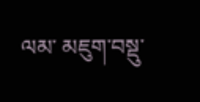ལམ་ མཇུག་བསྡུ་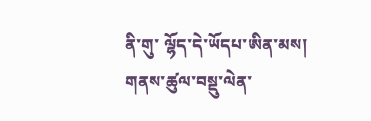ནི་གུ་ ལྷོད་དེ་ཡོདཔ་ཨིན་མས།
གནས་ཚུལ་བསྡུ་ལེན་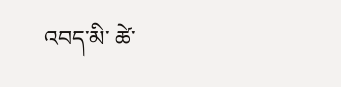འབད་མི་ ཚེ་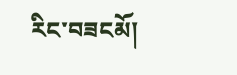རིང་བཟངམོ།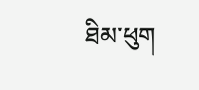ཐིམ་ཕུག